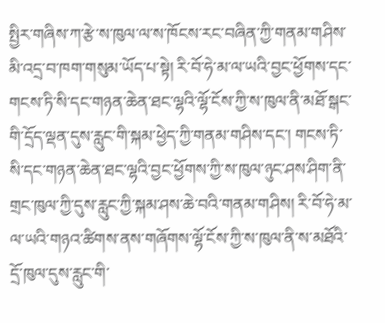སྤྱིར་གཞིས་ཀ་རྩེ་ས་ཁུལ་ལ་ས་ཁོངས་རང་བཞིན་ཀྱི་གནམ་གཤིས་མི་འདྲ་བ་ཁག་གསུམ་ཡོད་པ་སྟེ། རི་བོ་ཧེ་མ་ལ་ཡའི་བྱང་ཕྱོགས་དང་གངས་ཏི་སི་དང་གཉན་ཆེན་ཐང་ལྷའི་ལྷོ་ངོས་ཀྱི་ས་ཁུལ་ནི་མཐོ་སྒང་གི་དྲོད་ལྡན་དུས་རླུང་གི་སྐམ་ཕྱེད་ཀྱི་གནམ་གཤིས་དང་། གངས་ཏི་སི་དང་གཉན་ཆེན་ཐང་ལྷའི་བྱང་ཕྱོགས་ཀྱི་ས་ཁུལ་ཉུང་ཤས་ཤིག་ནི་གྲང་ཁུལ་ཀྱི་དུས་རླུང་ཀྱི་སྐམ་ཤས་ཆེ་བའི་གནམ་གཤིས། རི་བོ་ཧེ་མ་ལ་ཡའི་གཉའ་ཚིགས་ནས་གཞོགས་ལྷོ་ངོས་ཀྱི་ས་ཁུལ་ནི་ས་མཐོའི་དྲོ་ཁུལ་དུས་རླུང་གི་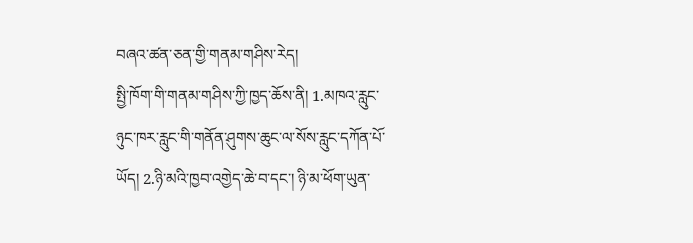བཞའ་ཚན་ཅན་གྱི་གནམ་གཤིས་རེད།
སྤྱི་ཁོག་གི་གནམ་གཤིས་ཀྱི་ཁྱད་ཆོས་ནི། 1.མཁའ་རླུང་ཉུང་ཁར་རླུང་གི་གནོན་ཤུགས་ཆུང་ལ་སོས་རླུང་དཀོན་པོ་ཡོད། 2.ཉི་མའི་ཁྱབ་འགྱེད་ཆེ་བ་དང་། ཉི་མ་ཕོག་ཡུན་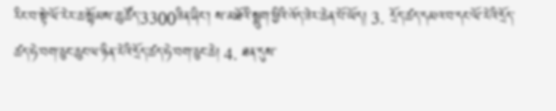རིང་བ་སྟེ་ལོ་རེར་ཆ་སྙོམས་ཆུ་ཚོད་3300ཟིན་ཞིང་། ས་མཐོའི་སྨུག་ཕྱིའི་འོད་ཟེར་ཆེན་པོ་ཡོད། 3. དྲོད་ཚད་དམའ་བ་དང་ལོ་རེའི་དྲོད་ཚད་ཧེ་བག་ཅུང་ཆུང་ལ་ཉིན་རེའི་དྲོད་ཚད་ཧེ་བག་ཅུང་ཆེ། 4. ཐན་དུས་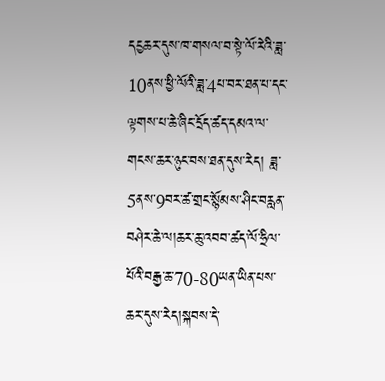དངྱཆར་དུས་ཁ་གསལ་བ་སྟེ་ལོ་རེའི་ཟླ་10ནས་ཕྱི་ལོའི་ཟླ་4པ་བར་ཐན་པ་དང་ལྟགས་པ་ཆེ་ཞིང་དྲོད་ཚད་དམའ་ལ་གངས་ཆར་ཉུང་བས་ཐན་དུས་རེད། ཟླ་5ནས་9བར་ཚ་གྲང་སྙོམས་ཤིང་བརླན་བཤེར་ཆེ་ལ།ཆར་ཆུ་འབབ་ཚད་ལོ་ཧྲིལ་པོའི་བརྒྱ་ཆ་70-80ཡན་ཡིན་པས་ཆར་དུས་རེད།སྐབས་དེ་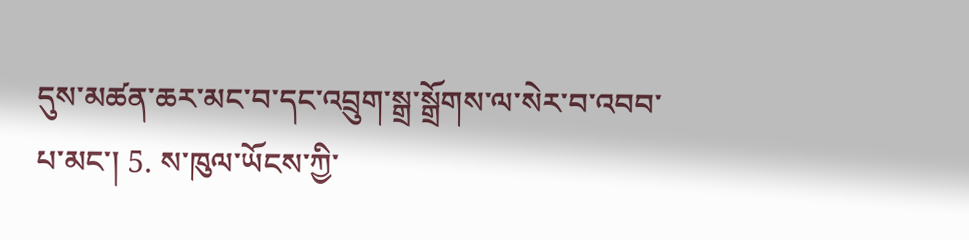དུས་མཚན་ཆར་མང་བ་དང་འབྲུག་སྒྲ་སྒྲོགས་ལ་སེར་བ་འབབ་པ་མང་། 5. ས་ཁུལ་ཡོངས་ཀྱི་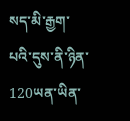སད་མི་རྒྱག་པའི་དུས་ནི་ཉིན་120ཡན་ཡིན་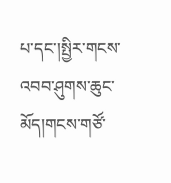པ་དང་།སྤྱིར་གངས་འབབ་ཤུགས་ཆུང་མོད།གངས་གཙོ་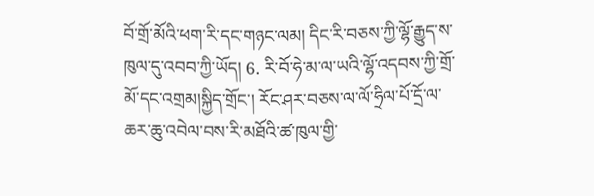བོ་གྲོ་མོའི་ཕག་རི་དང་གཉང་ལམ། དིང་རི་བཅས་ཀྱི་ལྷོ་རྒྱུད་ས་ཁུལ་དུ་འབབ་ཀྱི་ཡོད། 6. རི་བོ་ཧེ་མ་ལ་ཡའི་ལྷོ་འདབས་ཀྱི་གྲོ་མོ་དང་འགྲམ།སྐྱིད་གྲོང་། རོང་ཤར་བཅས་ལ་ལོ་ཧྲིལ་པོ་དྲོ་ལ་ཆར་ཆུ་འབེལ་བས་རི་མཐོའི་ཚ་ཁུལ་གྱི་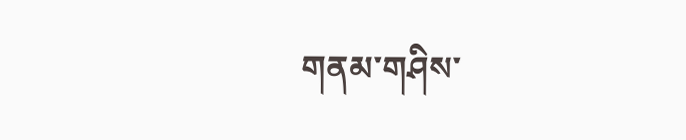གནམ་གཤིས་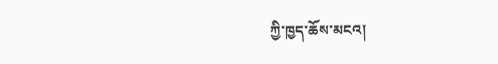ཀྱི་ཁྱད་ཆོས་མངའ།